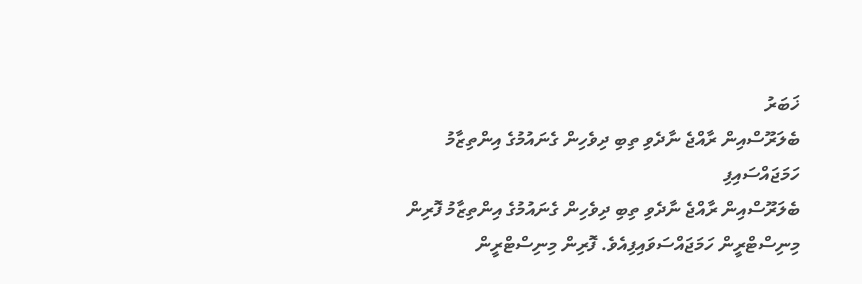ޚަބަރު
ބެލަރޫސްއިން ރާއްޖެ ނާދެވި ތިބި ދިވެހިން ގެނައުމުގެ އިންތިޒާމު ހަމަޖައްސައިފި
ބެލަރޫސްއިން ރާއްޖެ ނާދެވި ތިބި ދިވެހިން ގެނައުމުގެ އިންތިޒާމު ފޮރިން މިނިސްޓްރީން ހަމަޖައްސަވައިފިއެވެ. ފޮރިން މިނިސްޓްރީން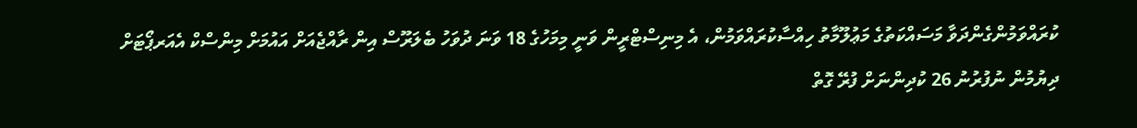ކުރައްވަމުންގެންދަވާ މަސައްކަތުގެ މަޢުލޫމާތު ހިއްސާކުރައްވަމުން، އެ މިނިސްޓްރީން ވަނީ މިމަހުގެ 18 ވަނަ ދުވަހު ބެލަރޫސް އިން ރާއްޖެއަށް އައުމަށް މިންސްކް އެއަރޕޯޓަށް ދިޔުމުން ނުފުރުނު 26 ކުދިންނަށް ފުރޭ ގޮތް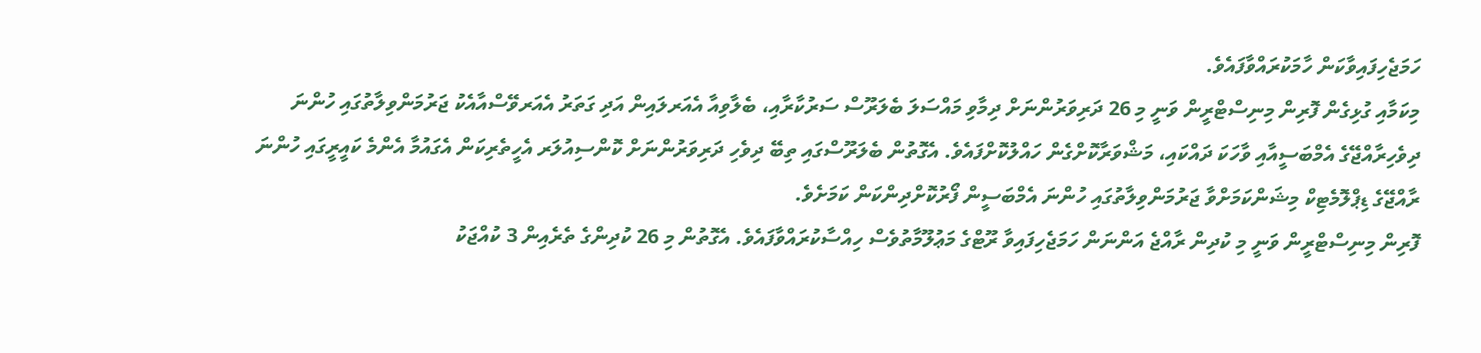ހަމަޖެހިފައިވާކަން ހާމަކުރައްވާފައެވެ.
މިކަމާއި ގުޅިގެން ފޮރިން މިނިސްޓްރީން ވަނީ މި 26 ދަރިވަރުންނަށް ދިމާވި މައްސަލަ ބެލަރޫސް ސަރުކާރާއި، ބެލާވިއާ އެއަރލައިން އަދި ގަތަރު އެއަރވޭސްއާއެކު ޖަރުމަންވިލާތުގައި ހުންނަ ދިވެހިރާއްޖޭގެ އެމްބަސީއާއި ވާހަކަ ދައްކައި، މަޝްވަރާކޮށްގެން ހައްލުކޮށްފައެވެ. އެގޮތުން ބެލަރޫސްގައި ތިބޭ ދިވެހި ދަރިވަރުންނަށް ކޮންސިއުލަރ އެހީތެރިކަން އެގައުމާ އެންމެ ކައީރީގައި ހުންނަ ރާއްޖޭގެ ޑިޕްލޮމެޓިކް މިޝަންކަމަށްވާ ޖަރުމަންވިލާތުގައި ހުންނަ އެމްބަސީން ފޯރުކޮށްދިންކަން ކަމަށެވެ.
ފޮރިން މިނިސްޓްރީން ވަނީ މި ކުދިން ރާއްޖެ އަންނަން ހަމަޖެހިފައިވާ ރޫޓްގެ މަޢުލޫމާތުވެސް ހިއްސާކުރައްވާފައެވެ. އެގޮތުން މި 26 ކުދިންގެ ތެރެއިން 3 ކުއްޖަކު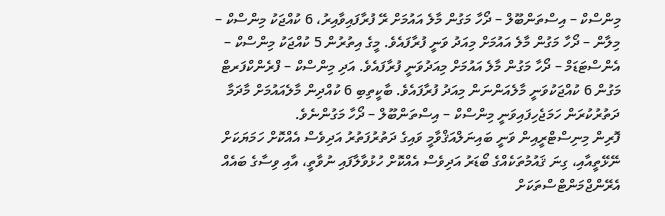މިންސްކް – އިސްތަންބޫލް – ދޯހާ މަގުން މާލެ އައުމަށް ރޭ ފުރާފައިވާއިރު، 6 ކުއްޖަކު މިންސްކް – މިލާން – ދޯހާ މަގުން މާލެ އައުމަށް މިއަދު ވަނީ ފުރާފައެވެ. މީގެ އިތުރުން 5 ކުއްޖަކު މިންސްކް – އެންސްޓަޑަމް – ދޯހާ މަގުން މާލެ އައުމަށް މިއަދުވަނީ ފުރާފައެވެ. އަދި މިންސްކް – ފްރެންކްފަރޓް މަގުން 6 ކުއްޖަކުވަނީ މާލެއަންނަން މިއަދު ފުރާފައެވެ. ބާކީތިބި 6 ކުއްދިން މާލެއައުމަށް މާދަމާ ދަތުރުކުރަން ހަމަޖެހިފައިވަނީ މިންސްކް – އިސްތަންބޫލް – ދޯހާ މަގުންނެވެ.
ފޮރިން މިނިސްޓްރީއިން ވަނީ ބައިނަލްއަޤްވާމީ ވައިގެ ދަތުރުފަތުރު އަދިވެސް އެއްކޮށް ހަމަޔަކަށް ނޭޅޭތީއާއި، ގިނަ ޤައުމުތަކެއްގެ ބޯޑަރު އަދިވެސް އެއްކޮށް ހުޅުވާލާފައި ނުވާތީ، އާއި ވިސާގެ ބައެއް އެރޭންޖްމަންޓްސްތަކަށް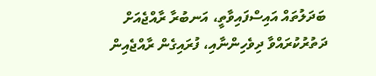ބަދަލުތައް އައިސްފައިވާތީ، އަނބުރާ ރާއްޖެއަށް ދަތުރުކުރައްވާ ދިވެހިންނާއި، ފުރައިގެން ރާއްޖެއިން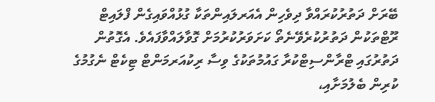ބޭރަށް ދަތުރުކުރައްވާ ދިވެހިން އެއަރލައިންތަކާ ގުޅުއްވައިގެން ފްލައިޓް ރޫޓްތަކުން ދަތުރުކުރެވޭނެތޯ ކަށަވަރުކުރުމަށް ގޮވާލައްވާފައެވެ. އެގޮތުން ދަތުރުގައި ޓްރާންސިޓްކުރާ ގައުމުތަކުގެ ވިސާ ރިކުއަރމަންޓް ޓިކެޓް ނެގުމުގެ ކުރިން ބެލުމަށާއި،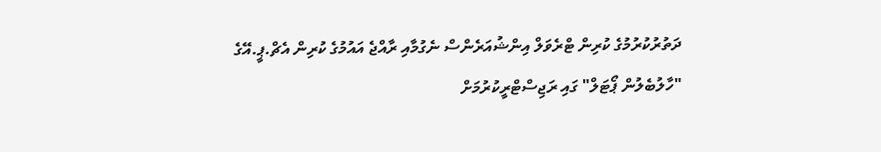ދަތުރުކުރުމުގެ ކުރިން ޓްރެވަލް އިންޝުއަރެންސް ނެގުމާއި ރާއްޖެ އައުމުގެ ކުރިން އެޗް.ޕީ.އޭގެ "ހާލުބެލުން ޕޯޓަލް" ގައި ރަޖިސްޓްރީކުރުމަށް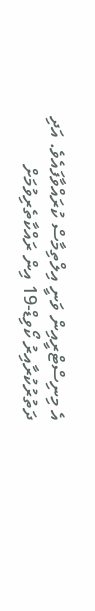އެ މިނިސްޓްރީއިން ވަނީ އިލްތިމާސް ކުރައްވާފައެވެ. އަދި ދަތުރުކުރާއިރު ކޯވިޑް-19 އިން ރައްކާތެރިވުމަށް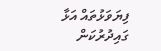ފިޔަވަޅުތައް އަޅާ ގައިދުރުކަން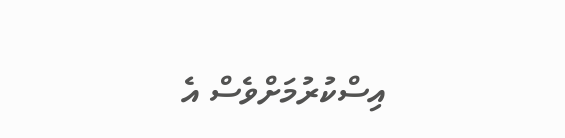އިސްކުރުމަށްވެސް އެ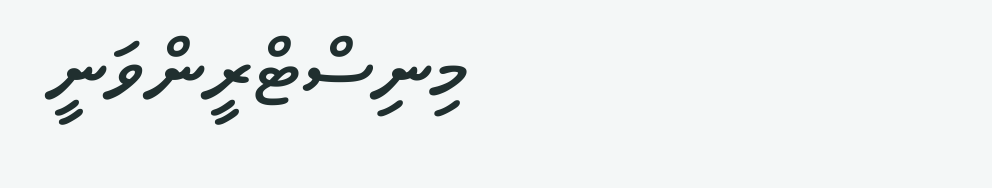މިނިސްޓްރީންވަނީ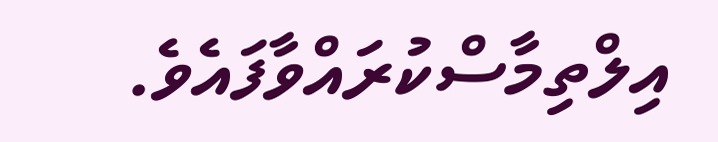އިލްތިމާސްކުރައްވާފައެވެ.